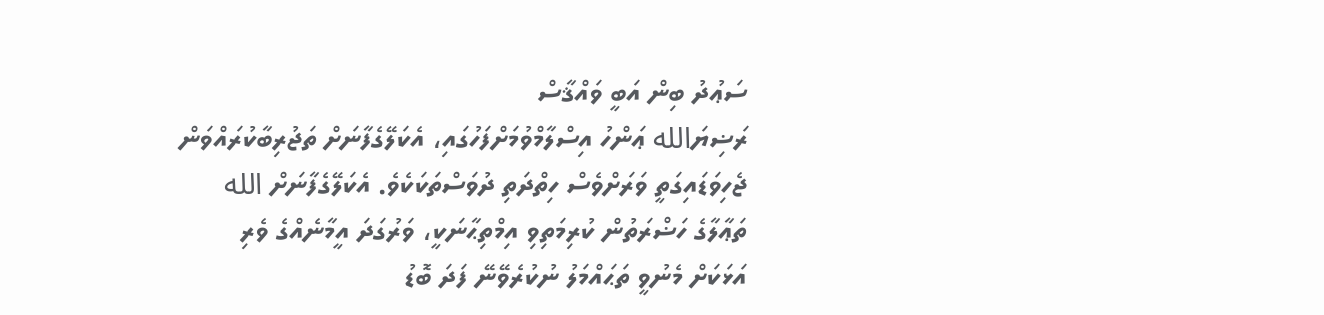ސަޢުދު ބިން އަބީ ވައްޤާސް
ރަޟިޔަالله ޢަންހު އިސްލާމްވުމަށްފަހުގައި، އެކަލޭގެފާނަށް ތަޖުރިބާކުރައްވަން
ޖެހިވަޑައިގަތީ ވަރަށްވެސް ހިތްދަތި ދުވަސްތަކަކެވެ. އެކަލޭގެފާނަށް الله
ތަޢާލާގެ ހަޟްރަތުން ކުރިމަތިވި އިމްތިޙާނަކީ، ވަރުގަދަ އީމާނެއްގެ ވެރި
އަޅަކަށް މެނުވީ ތަޙައްމަލު ނުކުރެވޭނޭ ފަދަ ބޮޑު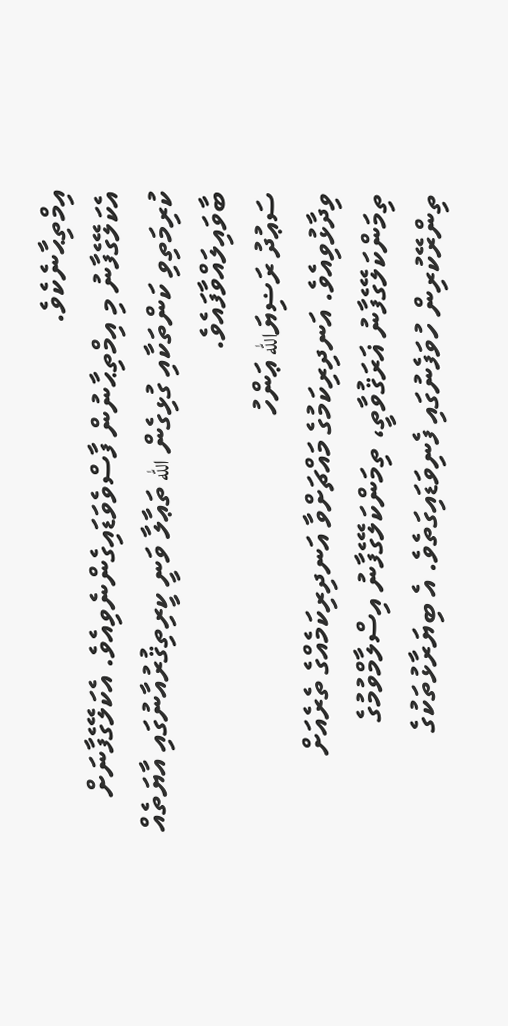އިމްތިޙާނެކެވެ.
އެކަލޭގެފާނު މި އިމްތިޙާނުން ފާސްވެވަޑައިގެންނެވިއެވެ. އެކަލޭގެފާނަށް
ކުރިމަތިވި ކަންތަކާއި ގުޅިގެން الله ތަޢާލާ ވަނީ ކީރިތިޤުރުއާނުގައި އާޔަތެއް
ބާވައިލައްވާފައެވެ.
ސަޢުދު ރަޟިޔަالله ޢަންހު
ވިދާޅުވިއެވެ. އަނދިރިކަމުގެ މައްޗަށްވާ އަނދިރިކަމެއްގެ ތެރެއަށް
ތިމަންކަލޭގެފާނު ޣަރަޤުވާތީ، ތިމަންކަލޭގެފާނު އިސްލާމްވުމުގެ
ތިންރޭކުރިން ހުވަފެނުގައި ފެނިވަޑައިގަތެވެ. އެ ބިޔަރާޅުތަކުގެ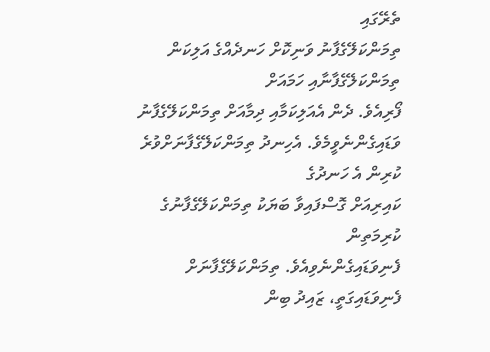ތެރޭގައި
ތިމަންކަލޭގެފާނު ވަނިކޮށް ހަނދެއްގެ އަލިކަން ތިމަންކަލޭގެފާނާއި ހަމައަށް
ފޯރިއެވެ. ދެން އެއަލިކަމާއި ދިމާއަށް ތިމަންކަލޭގެފާނު
ވަޑައިގެންނެވީމެވެ. އެހިނދު ތިމަންކަލޭގެފާނަށްވުރެ ކުރިން އެ ހަނދުގެ
ކައިރިއަށް ގޮސްފައިވާ ބަޔަކު ތިމަންކަލޭގެފާނުގެ ކުރިމަތިން
ފެނިވަޑައިގެންނެވިއެވެ. ތިމަންކަލޭގެފާނަށް ފެނިވަޑައިގަތީ، ޒައިދު ބިން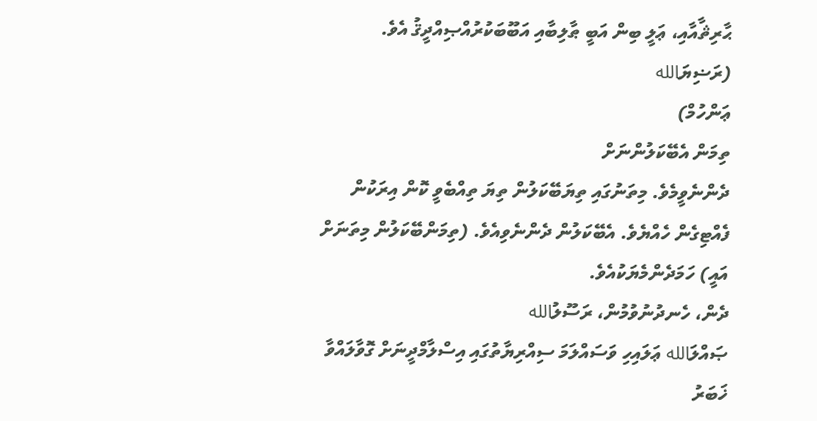ޙާރިޘާއާއި، ޢަލީ ބިން އަބީ ޠާލިބާއި އަބޫބަކުރުއްޞިއްދީޤު އެވެ. (ރަޟިޔަالله
ޢަންހުމް)
ތިމަން އެބޭކަލުންނަށް
ދެންނެވީމެވެ. މިތަނުގައި ތިޔަބޭކަލުން ތިޔަ ތިއްބެވީ ކޮން އިރަކުން
ފެއްޓިގެން ހެއްޔެވެ. އެބޭކަލުން ދެންނެވިއެވެ. (ތިމަންބޭކަލުން މިތަނަށް
އައީ) ހަމަދެންމެޔަކުއެވެ.
ދެން، ހެނދުނުވުމުން، ރަސޫލުالله
ޞައްލަالله ޢަލައިހި ވަސައްލަމަ ސިއްރިޔާތުގައި އިސްލާމްދީނަށް ގޮވާލައްވާ
ޚަބަރު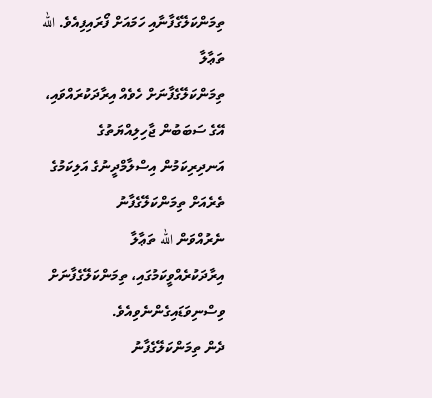ތިމަންކަލޭގެފާނާއި ހަމައަށް ފޯރައިފިއެވެ. الله ތަޢާލާ
ތިމަންކަލޭގެފާނަށް ހެވެއް އިރާދަކުރައްވައި، އޭގެ ސަބަބުން ޖާހިލިއްޔަތުގެ
އަނދިރިކަމުން އިސްލާމްދީނުގެ އަލިކަމުގެ ތެރެއަށް ތިމަންކަލޭގެފާނު
ނެރުއްވަން الله ތަޢާލާ އިރާދަކުރެއްވީކަމުގައި، ތިމަންކަލޭގެފާނަށް
ވިސްނިވަޑައިގެންނެވިއެވެ.
ދެން ތިމަންކަލޭގެފާނު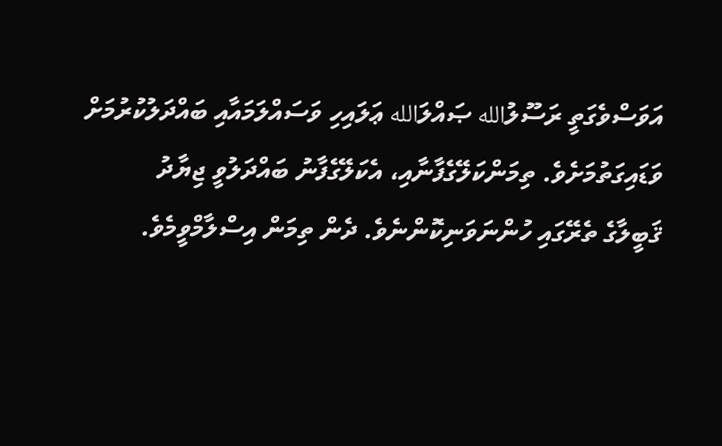އަވަސްވެގަތީ ރަސޫލުالله ޞައްލަالله ޢަލައިހި ވަސައްލަމައާއި ބައްދަލުކުރުމަށް
ވަޑައިގަތުމަށެވެ. ތިމަންކަލޭގެފާނާއި، އެކަލޭގެފާނު ބައްދަލުވީ ޖިޔާދު
ޤަބީލާގެ ތެރޭގައި ހުންނަވަނިކޮންނެވެ. ދެން ތިމަން އިސްލާމްވީމެވެ.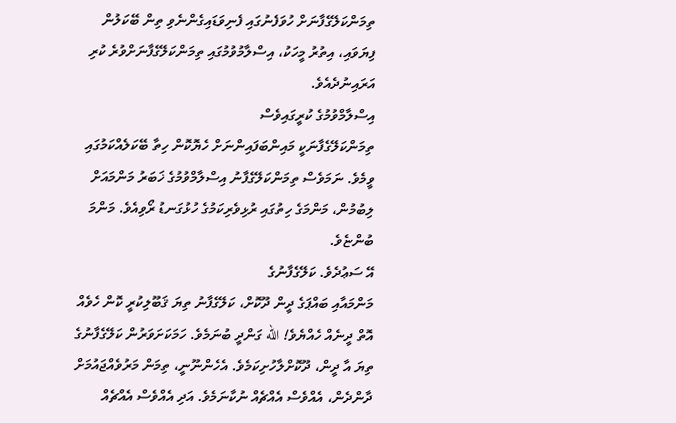ތިމަންކަލޭގެފާނަށް ހުވަފެނުގައި ފެނިވަޑައިގެންނެވި ތިން ބޭކަލުން
ފިޔަވައި، އިތުރު މީހަކު، އިސްލާމުވުމުގައި ތިމަންކަލޭގެފާނަށްވުރެ ކުރި
އަރައިނުދެއެވެ.
އިސްލާމްވުމުގެ ކުރީގައިވެސް
ތިމަންކަލޭގެފާނަކީ މައިންބަފައިންނަށް ހެޔޮކޮން ހިތާ ބޭކަލެއްކަމުގައި
ވީމެވެ. ނަމަވެސް ތިމަންކަލޭގެފާނު އިސްލާމްވުމުގެ ޚަބަރު މަންމައަށް
ލިބުމުން، މަންމަގެ ހިތުގައި ރުޅިވެރިކަމުގެ ހުޅުގަނޑު ރޯވިއެވެ. މަންމަ
ބުންޏެވެ.
އޭ ސަޢުދެވެ. ކަލޭގެފާނުގެ
މަންމައާއި ބައްޕަގެ ދީން ދޫކޮށް، ކަލޭގެފާނު ތިޔަ ޤަބޫލިކުރީ ކޮން ހެވެއް
އޮތް ދީނެއް ހެއްޔެވެ! الله ގަންދީ ބުނަމެވެ. ހަމަކަށަވަރުން ކަލޭގެފާނުގެ
ތިޔަ އާ ދީން، ދޫކޮށްލާހުށިކަމެވެ. އެހެންނޫނީ، ތިމަން މަރުވެއްޖައުމަށް
ދާންދެން، އެއްވެސް އެއްޗެއް ނުކާނަމެވެ. އަދި އެއްވެސް އެއްޗެއް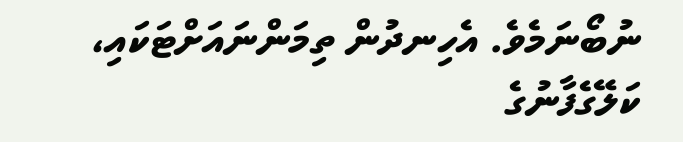ނުބޯނަމެވެ. އެހިނދުން ތިމަންނައަށްޓަކައި، ކަލޭގެފާނުގެ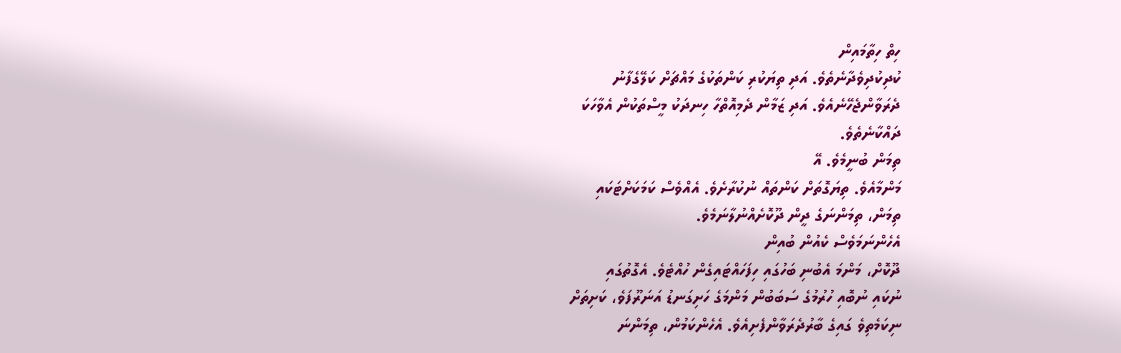ހިތް ހިތާމައިން
ކުދިކުދިވެދާނެތެވެ. އަދި ތިޔަކުރި ކަންތަކުގެ މައްޗަށް ކަލޭގެފާނު
ދެރަވާންޖެހޭނެއެވެ. އަދި ޒަމާން ދެމިއޮތްހާ ހިނދަކު މީސްތަކުން އެވާހަކަ
ދައްކާނެތެވެ.
ތިމަން ބުނީމެވެ. އޭ
މަންމާއެވެ. ތިޔަގޮތަށް ކަންތައް ނުކުރާށެވެ. އެއްވެސް ކަމަކަށްޓަކައި
ތިމަން، ތިމަންނަގެ ދީން ދޫކޮށެއްނުލާނަމެވެ.
އެހެންނަމަވެސް ކެއުން ބުއިން
ދޫކޮށް، މަންމަ އެބުނި ބަހުގައި ހިފަހައްޓައިގެން ހުއްޓެވެ. އެގޮތުގައި
ނުކައި ނުބޮއި ހުރުމުގެ ސަބަބުން މަންމަގެ ހަށިގަނޑު އަނަރޫފަވެ، ކަށިތަށް
ނިކަމެތިވެ ގައިގެ ބާރުދެރަވާންފެށިއެވެ. އެހެންކަމުން، ތިމަންނަ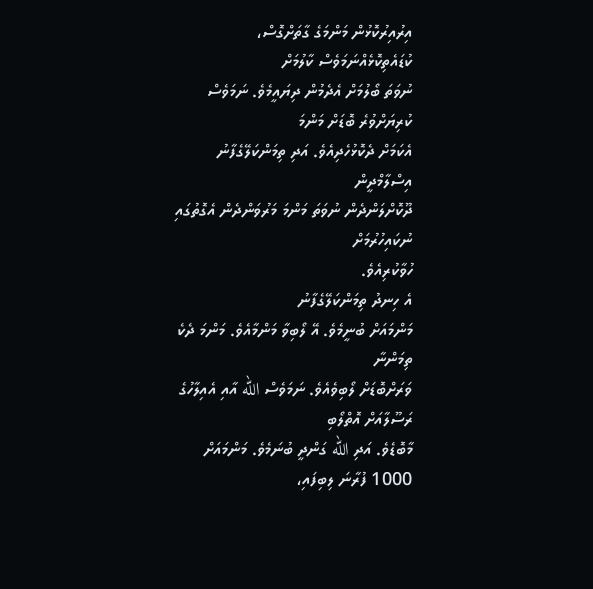އިރުއިރުކޮޅުން މަންމަގެ ގާތަށްގޮސް، ކުޑައެތިކޮޅެއްނަމަވެސް ކާލުމަށް
ނުވަތަ ބޯލުމަށް އެދެމުން ދިޔައީމެވެ. ނަމަވެސް ކުރިޔަށްވުރެ ބޮޑަށް މަންމަ
އެކަމަށް ދެކޮޅުހެދިއެވެ. އަދި ތިމަންކަލޭގެފާނު އިސްލާމްދީން
ދޫކޮށްލަންދެން ނުވަތަ މަންމަ މަރުވަންދެން އެގޮތުގައި ނުކައިހުރުމަށް
ހުވާކުރިއެވެ.
އެ ހިނދު ތިމަންކަލޭގެފާނު
މަންމައަށް ބުނީމެވެ. އޭ ލޯބިވާ މަންމާއެވެ. މަންމަ ދެކެ ތިމަންނާ
ވަރަށްބޮޑަށް ލޯބިވެއެވެ. ނަމަވެސް الله އާއި އެއިލާހުގެ ރަސޫލާއަށް އޮތްލޯބި
މާބޮޑެވެ. އަދި الله ގަންދީ ބުނަމެވެ. މަންމައަށް 1000 ފުރާނަ ލިބިފައި،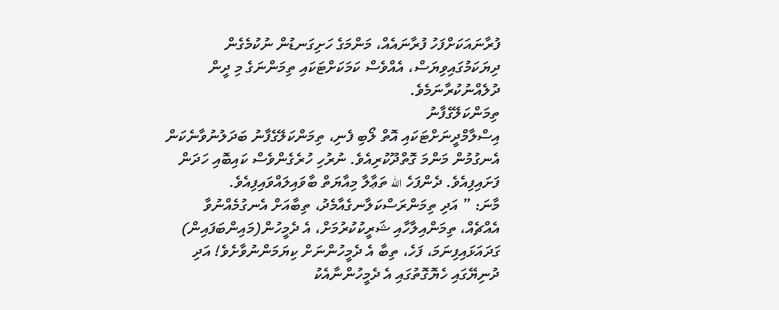ފުރާނައަކަށްފަހު ފުރާނައެއް، މަންމަގެ ހަށިގަނޑުން ނުކުމެގެން
ދިޔަކަމުގައިވިޔަސް، އެއްވެސް ކަމަކަށްޓަކައި ތިމަންނަގެ މި ދީން
ދުލެއްނުކުރާނަމެވެ.
ތިމަންކަލޭގެފާނު
އިސްލާމްދީނަށްޓަކައި އޮތް ލޯބި ފެނި، ތިމަންކަލޭގެފާނު ބަދަލުނުވާނެކަން
އެނގުމުން މަންމަ ގޮތްދޫކުރިއެވެ. ނުރުހި ހުރެގެންވެސް ކައިބޮއި ހަދަން
ފަށައިފިއެވެ. ދެންފަހެ الله ތަޢާލާ މިއާޔަތް ބާވައިލައްވައިފިއެވެ.
މާނަ: ” އަދި ތިމަންރަސްކަލާނގެއާމެދު، ތިބާއަށް އެނގުމެއްނުވާ
އެއްޗެއް، ތިމަންއިލާހާއި ޝަރީކުކުރުމަށް، އެ ދެމީހުން(މައިންބަފައިން)
ގަދައަޅައިފިނަމަ، ފަހެ، ތިބާ އެ ދެމީހުންނަށް ކިޔަމަންނުވާށެވެ! އަދި
ދުނިޔޭގައި ހެޔޮގޮތުގައި އެ ދެމީހުންނާއެކު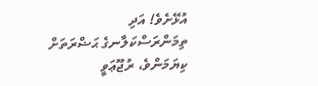އުޅޭށެވެ! އަދި
ތިމަންރަސްކަލާނގެ ޙަޟްރަތަށް ކިޔަމަންވެ، ރުޖޫޢަވީ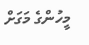މީހުންގެ މަގަށް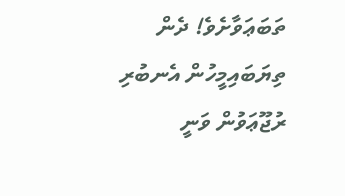ތަބަޢަވާށެވެ! ދެން ތިޔަބައިމީހުން އެނބުރި ރުޖޫޢަވުން ވަނީ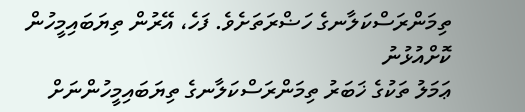ތިމަންރަސްކަލާނގެ ހަޟްރަތަށެވެ. ފަހެ، އޭރުން ތިޔަބައިމީހުން ކޮށްއުޅުނު
ޢަމަލު ތަކުގެ ޚަބަރު ތިމަންރަސްކަލާނގެ ތިޔަބައިމީހުންނަށް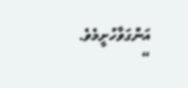އަންގަވާހުށީމެވެ. “